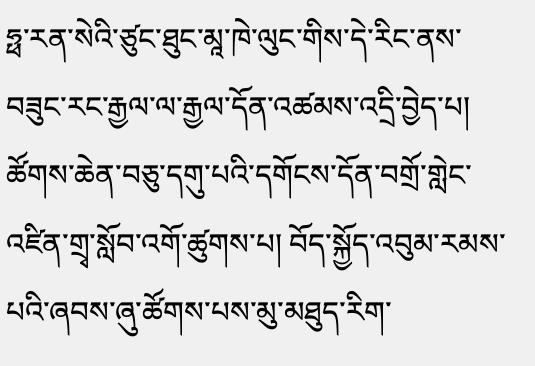ཧྥ་རན་སེའི་ཙུང་ཐུང་མཱ་ཁེ་ལུང་གིས་དེ་རིང་ནས་བཟུང་རང་རྒྱལ་ལ་རྒྱལ་དོན་འཚམས་འདྲི་བྱེད་པ། ཚོགས་ཆེན་བཅུ་དགུ་པའི་དགོངས་དོན་བགྲོ་གླེང་འཛིན་གྲྭ་སློབ་འགོ་ཚུགས་པ། བོད་སྐྱོད་འབུམ་རམས་པའི་ཞབས་ཞུ་ཚོགས་པས་མུ་མཐུད་རིག་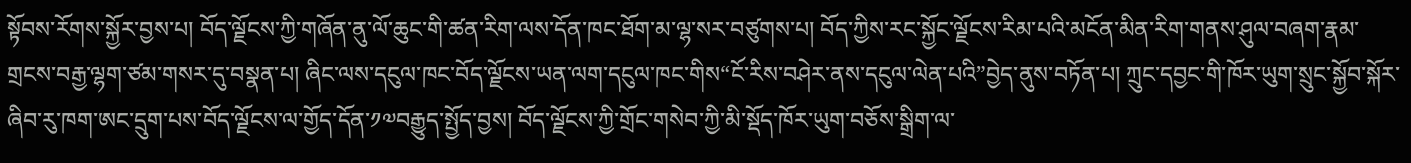སྟོབས་རོགས་སྐྱོར་བྱས་པ། བོད་ལྗོངས་ཀྱི་གཞོན་ནུ་ལོ་ཆུང་གི་ཚན་རིག་ལས་དོན་ཁང་ཐོག་མ་ལྷ་སར་བཙུགས་པ། བོད་ཀྱིས་རང་སྐྱོང་ལྗོངས་རིམ་པའི་མངོན་མིན་རིག་གནས་ཤུལ་བཞག་རྣམ་གྲངས་བརྒྱ་ལྷག་ཙམ་གསར་དུ་བསྣན་པ། ཞིང་ལས་དངུལ་ཁང་བོད་ལྗོངས་ཡན་ལག་དངུལ་ཁང་གིས“ངོ་རིས་བཤེར་ནས་དངུལ་ལེན་པའི”བྱེད་ནུས་བཏོན་པ། ཀྲུང་དབྱང་གི་ཁོར་ཡུག་སྲུང་སྐྱོབ་སྐོར་ཞིབ་རུ་ཁག་ཨང་དྲུག་པས་བོད་ལྗོངས་ལ་གྱོད་དོན་༡༧བརྒྱུད་སྤྱོད་བྱས། བོད་ལྗོངས་ཀྱི་གྲོང་གསེབ་ཀྱི་མི་སྡོད་ཁོར་ཡུག་བཅོས་སྒྲིག་ལ་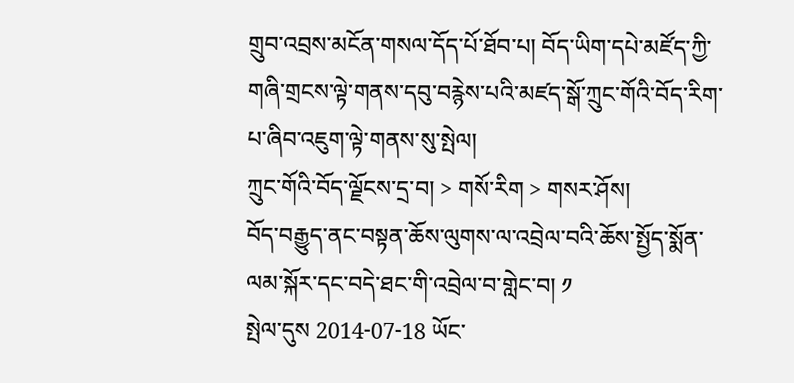གྲུབ་འབྲས་མངོན་གསལ་དོད་པོ་ཐོབ་པ། བོད་ཡིག་དཔེ་མཛོད་ཀྱི་གཞི་གྲངས་ལྟེ་གནས་དབུ་བརྙེས་པའི་མཛད་སྒོ་ཀྲུང་གོའི་བོད་རིག་པ་ཞིབ་འཇུག་ལྟེ་གནས་སུ་སྤེལ།
ཀྲུང་གོའི་བོད་ལྗོངས་དྲ་བ། > གསོ་རིག > གསར་ཤོས།
བོད་བརྒྱུད་ནང་བསྟན་ཆོས་ལུགས་ལ་འབྲེལ་བའི་ཆོས་སྤྱོད་སྨོན་ལམ་སྐོར་དང་བདེ་ཐང་གི་འབྲེལ་བ་གླེང་བ། ༡
སྤེལ་དུས 2014-07-18 ཡོང་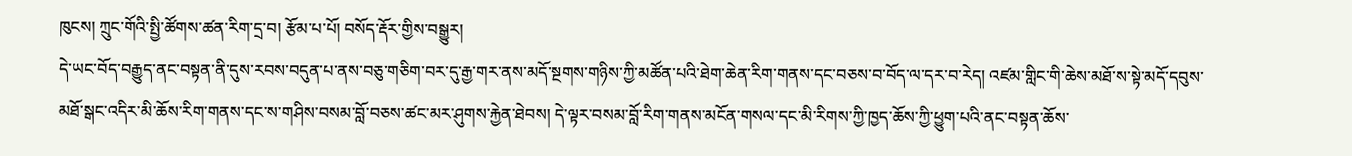ཁུངས། ཀྲུང་གོའི་སྤྱི་ཚོགས་ཚན་རིག་དྲ་བ། རྩོམ་པ་པོ། བསོད་རྡོར་གྱིས་བསྒྱུར།
དེ་ཡང་བོད་བརྒྱུད་ནང་བསྟན་ནི་དུས་རབས་བདུན་པ་ནས་བཅུ་གཅིག་བར་དུ་རྒྱ་གར་ནས་མདོ་སྔགས་གཉིས་ཀྱི་མཚོན་པའི་ཐེག་ཆེན་རིག་གནས་དང་བཅས་བ་བོད་ལ་དར་བ་རེད། འཛམ་གླིང་གི་ཆེས་མཐོ་ས་སྟེ་མདོ་དབུས་མཐོ་སྒང་འདིར་མི་ཆོས་རིག་གནས་དང་ས་གཤིས་བསམ་བློ་བཅས་ཚང་མར་ཤུགས་རྐྱེན་ཐེབས། དེ་ལྟར་བསམ་བློ་རིག་གནས་མངོན་གསལ་དང་མི་རིགས་ཀྱི་ཁྱད་ཆོས་ཀྱི་ཕྱུག་པའི་ནང་བསྟན་ཆོས་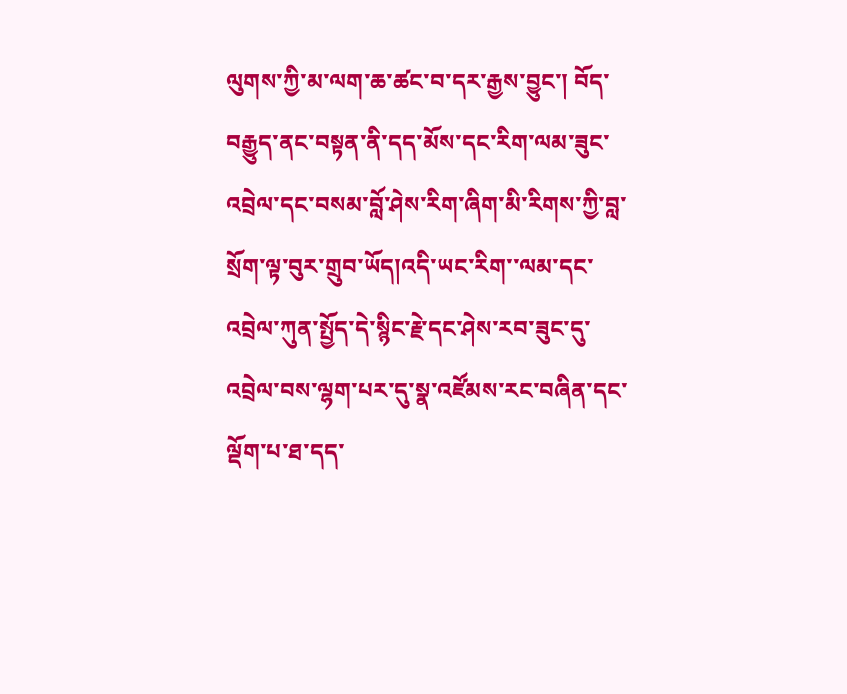ལུགས་ཀྱི་མ་ལག་ཆ་ཚང་བ་དར་རྒྱས་བྱུང་། བོད་བརྒྱུད་ནང་བསྟན་ནི་དད་མོས་དང་རིག་ལམ་ཟུང་འབྲེལ་དང་བསམ་བློ་ཤེས་རིག་ཞིག་མི་རིགས་ཀྱི་བླ་སྲོག་ལྟ་བུར་གྲུབ་ཡོད།འདི་ཡང་རིག་་ལམ་དང་འབྲེལ་ཀུན་སྤྱོད་དེ་སྙིང་རྗེ་དང་ཤེས་རབ་ཟུང་དུ་འབྲེལ་བས་ལྷག་པར་དུ་སྣ་འཛོམས་རང་བཞིན་དང་ལྡོག་པ་ཐ་དད་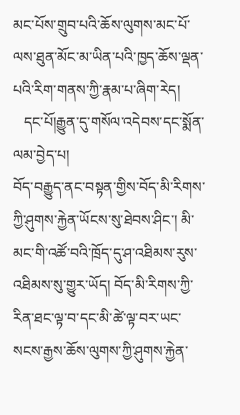མང་པོས་གྲུབ་པའི་ཆོས་ལུགས་མང་པོ་ལས་ཐུན་མོང་མ་ཡིན་པའི་ཁྱད་ཆོས་ལྡན་པའི་རིག་གནས་ཀྱི་རྣམ་པ་ཞིག་རེད།
   དང་པོ།རྒྱུན་དུ་གསོལ་འདེབས་དང་སྨོན་ལམ་བྱེད་པ།
བོད་བརྒྱུད་ནང་བསྟན་གྱིས་བོད་མི་རིགས་ཀྱི་ཤུགས་རྐྱེན་ཡོངས་སུ་ཐེབས་ཤིང་། མི་མང་གི་འཚོ་བའི་ཁྲོད་དུ་ཤ་འཐིམས་རུས་འཐིམས་སུ་གྱུར་ཡོད། བོད་མི་རིགས་ཀྱི་རིན་ཐང་ལྟ་བ་དང་མི་ཚེ་ལྟ་བར་ཡང་སངས་རྒྱས་ཆོས་ལུགས་ཀྱི་ཤུགས་རྐྱེན་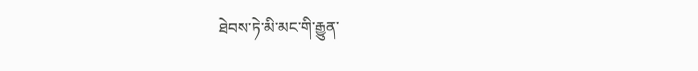ཐེབས་ཏེ་མི་མང་གི་རྒྱུན་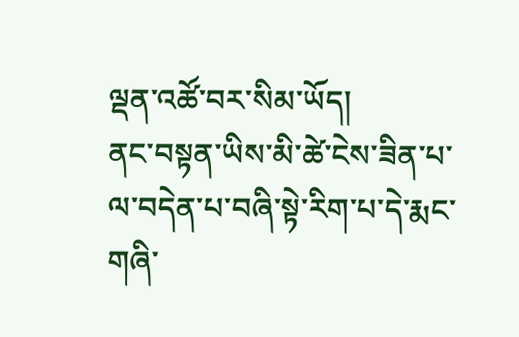ལྡན་འཚོ་བར་སིམ་ཡོད།
ནང་བསྟན་ཡིས་མི་ཚེ་ངེས་ཟིན་པ་ལ་བདེན་པ་བཞི་སྟེ་རིག་པ་དེ་རྨང་གཞི་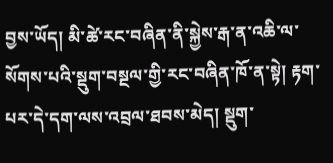བྱས་ཡོད། མི་ཚེ་རང་བཞིན་ནི་སྐྱེས་རྒ་ན་འཆི་ལ་སོགས་པའི་སྡུག་བསྔལ་གྱི་རང་བཞིན་ཁོ་ན་སྟེ། རྟག་པར་དེ་དག་ལས་འབྲལ་ཐབས་མེད། སྡུག་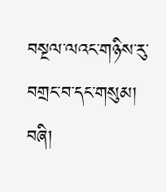བསྔལ་ལའང་གཉིས་རུ་བགྲང་བ་དང་གསུམ། བཞི།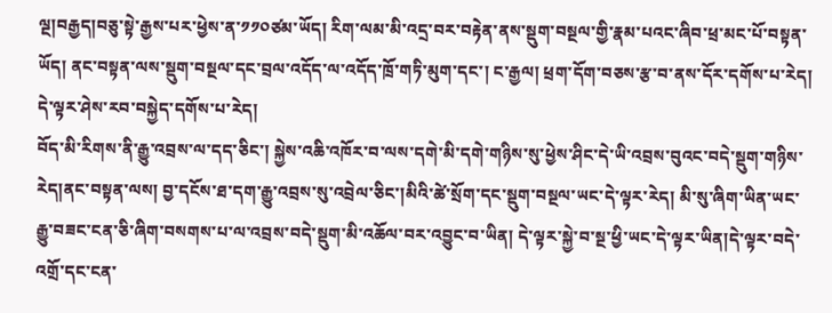ལྔ།བརྒྱད།བཅུ་སྟེ་རྒྱས་པར་ཕྱེས་ན་༡༡༠ཙམ་ཡོད། རིག་ལམ་མི་འདྲ་བར་བརྟེན་ནས་སྡུག་བསྔལ་གྱི་རྣམ་པའང་ཞིབ་ཕྲ་མང་པོ་བསྟན་ཡོད། ནང་བསྟན་ལས་སྡུག་བསྔལ་དང་བྲལ་འདོད་ལ་འདོད་ཁྲོ་གཏི་མུག་དང་། ང་རྒྱལ། ཕྲག་དོག་བཅས་རྩ་བ་ནས་དོར་དགོས་པ་རེད། དེ་ལྟར་ཤེས་རབ་བསྐྱེད་དགོས་པ་རེད།
བོད་མི་རིགས་ནི་རྒྱུ་འབྲས་ལ་དད་ཅིང་། སྐྱེས་འཆི་འཁོར་བ་ལས་དགེ་མི་དགེ་གཉིས་སུ་ཕྱེས་ཤིང་དེ་ཡི་འབྲས་བུའང་བདེ་སྡུག་གཉིས་རེད།ནང་བསྟན་ལས། བྱ་དངོས་ཐ་དག་རྒྱུ་འབྲས་སུ་འབྲེལ་ཅིང་།མིའི་ཚེ་སྲོག་དང་སྡུག་བསྔལ་ཡང་དེ་ལྟར་རེད། མི་སུ་ཞིག་ཡིན་ཡང་རྒྱུ་བཟང་ངན་ཅི་ཞིག་བསགས་པ་ལ་འབྲས་བདེ་སྡུག་མི་འཆོལ་བར་འབྱུང་བ་ཡིན། དེ་ལྟར་སྐྱེ་བ་སྔ་ཕྱི་ཡང་དེ་ལྟར་ཡིན།དེ་ལྟར་བདེ་འགྲོ་དང་ངན་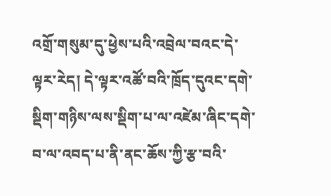འགྲོ་གསུམ་དུ་ཕྱེས་པའི་འབྲེལ་བའང་དེ་ལྟར་རེད། དེ་ལྟར་འཚོ་བའི་ཁྲོད་དུའང་དགེ་སྡིག་གཉིས་ལས་སྡིག་པ་ལ་འཛེམ་ཞིང་དགེ་བ་ལ་འབད་པ་ནི་ནང་ཆོས་ཀྱི་རྩ་བའི་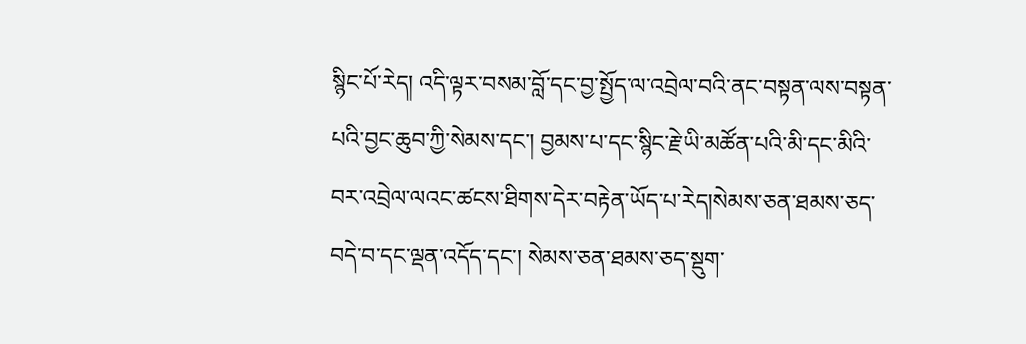སྙིང་པོ་རེད། འདི་ལྟར་བསམ་བློ་དང་བྱ་སྤྱོད་ལ་འབྲེལ་བའི་ནང་བསྟན་ལས་བསྟན་པའི་བྱང་ཆུབ་ཀྱི་སེམས་དང་། བྱམས་པ་དང་སྙིང་རྗེ་ཡི་མཚོན་པའི་མི་དང་མིའི་བར་འབྲེལ་ལའང་ཚངས་ཐིགས་དེར་བརྟེན་ཡོད་པ་རེད།སེམས་ཅན་ཐམས་ཅད་བདེ་བ་དང་ལྡན་འདོད་དང་། སེམས་ཅན་ཐམས་ཅད་སྡུག་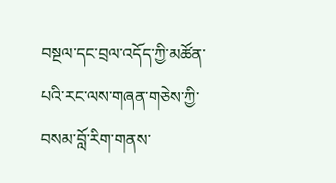བསྔལ་དང་བྲལ་འདོད་ཀྱི་མཚོན་པའི་རང་ལས་གཞན་གཅེས་ཀྱི་བསམ་བློ་རིག་གནས་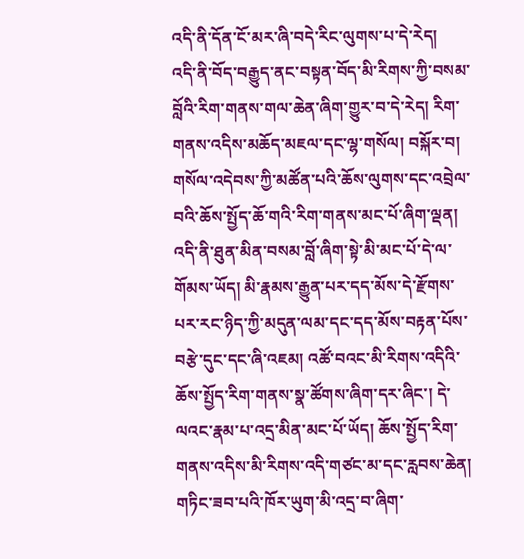འདི་ནི་དོན་ངོ་མར་ཞི་བདེ་རིང་ལུགས་པ་དེ་རེད།
འདི་ནི་བོད་བརྒྱུད་ནང་བསྟན་བོད་མི་རིགས་ཀྱི་བསམ་བློའི་རིག་གནས་གལ་ཆེན་ཞིག་གྱུར་བ་དེ་རེད། རིག་གནས་འདིས་མཆོད་མཇལ་དང་ལྷ་གསོལ། བསྐོར་བ། གསོལ་འདེབས་ཀྱི་མཚོན་པའི་ཆོས་ལུགས་དང་འབྲེལ་བའི་ཆོས་སྤྱོད་ཆོ་གའི་རིག་གནས་མང་པོ་ཞིག་ལྡན། འདི་ནི་ཐུན་མིན་བསམ་བློ་ཞིག་སྟེ་མི་མང་པོ་དེ་ལ་གོམས་ཡོད། མི་རྣམས་རྒྱུན་པར་དད་མོས་དེ་རྫོགས་པར་རང་ཉིད་ཀྱི་མདུན་ལམ་དང་དད་མོས་བརྟན་པོས་བརྩེ་དུང་དང་ཞི་འཇམ། འཚོ་བའང་མི་རིགས་འདིའི་ཆོས་སྤྱོད་རིག་གནས་སྣ་ཚོགས་ཞིག་དར་ཞིང་། དེ་ལའང་རྣམ་པ་འདྲ་མིན་མང་པོ་ཡོད། ཆོས་སྤྱོད་རིག་གནས་འདིས་མི་རིགས་འདི་གཙང་མ་དང་རླབས་ཆེན། གཏིང་ཟབ་པའི་ཁོར་ཡུག་མི་འདྲ་བ་ཞིག་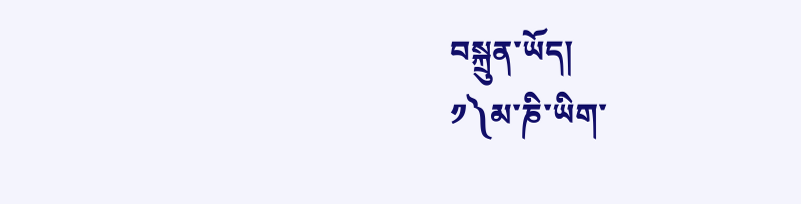བསྐྲུན་ཡོད།
༡༽མ་ཎི་ཡིག་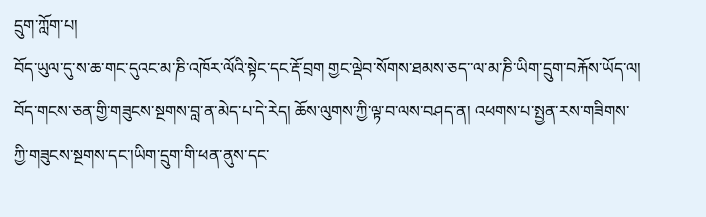དྲུག་ཀློག་པ།
བོད་ཡུལ་དུ་ས་ཆ་གང་དུའང་མ་ཎི་འཁོར་ལོའི་སྟེང་དང་རྡོ་བྲག གྱང་ལྡེབ་སོགས་ཐམས་ཅད་་ལ་མ་ཎི་ཡིག་དྲུག་བརྐོས་ཡོད་ལ། བོད་གངས་ཅན་གྱི་གཟུངས་སྔགས་བླ་ན་མེད་པ་དེ་རེད། ཆོས་ལུགས་ཀྱི་ལྟ་བ་ལས་བཤད་ན། འཕགས་པ་སྤྱན་རས་གཟིགས་ཀྱི་གཟུངས་སྔགས་དང་།ཡིག་དྲུག་གི་ཕན་ནུས་དང་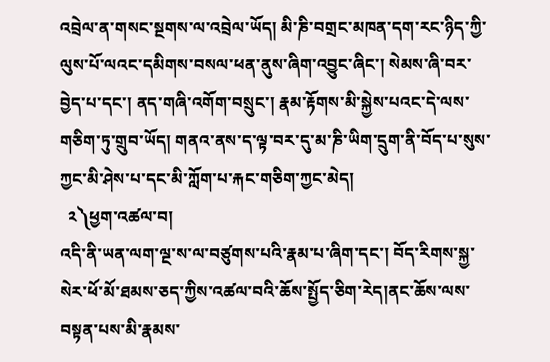འབྲེལ་ན་གསང་སྔགས་ལ་འབྲེལ་ཡོད། མི་ཎི་བགྲང་མཁན་དག་རང་ཉིད་ཀྱི་ལུས་པོ་ལའང་དམིགས་བསལ་ཕན་ནུས་ཞིག་འབྱུང་ཞིང་། སེམས་ཞི་བར་བྱེད་པ་དང་། ནད་གཞི་འགོག་བསྲུང་། རྣམ་རྟོགས་མི་སྐྱེས་པའང་དེ་ལས་གཅིག་ཏུ་གྲུབ་ཡོད། གནའ་ནས་ད་ལྟ་བར་དུ་མ་ཎི་ཡིག་དྲུག་ནི་བོད་པ་སུས་ཀྱང་མི་ཤེས་པ་དང་མི་ཀློག་པ་རྐང་གཅིག་ཀྱང་མེད།
  ༢༽ཕྱག་འཚལ་བ།
འདི་ནི་ཡན་ལག་ལྔ་ས་ལ་བཙུགས་པའི་རྣམ་པ་ཞིག་དང་། བོད་རིགས་སྐྱ་སེར་ཕོ་མོ་ཐམས་ཅད་ཀྱིས་འཚལ་བའི་ཆོས་སྤྱོད་ཅིག་རེད།ནང་ཆོས་ལས་བསྟན་པས་མི་རྣམས་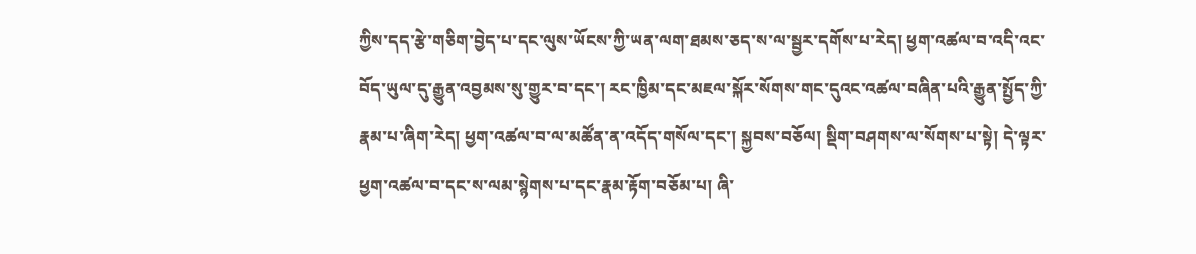ཀྱིས་དད་རྩེ་གཅིག་བྱེད་པ་དང་ལུས་ཡོངས་ཀྱི་ཡན་ལག་ཐམས་ཅད་ས་ལ་སྦྱར་དགོས་པ་རེད། ཕྱག་འཚལ་བ་འདི་འང་བོད་ཡུལ་དུ་རྒྱུན་འབྱམས་སུ་གྱུར་བ་དང་། རང་ཁྱིམ་དང་མཇལ་སྐོར་སོགས་གང་དུའང་འཚལ་བཞིན་པའི་རྒྱུན་སྤྱོད་ཀྱི་རྣམ་པ་ཞིག་རེད། ཕྱག་འཚལ་བ་ལ་མཚོན་ན་འདོད་གསོལ་དང་། སྐྱབས་བཅོལ། སྡིག་བཤགས་ལ་སོགས་པ་སྟེ། དེ་ལྟར་ཕྱག་འཚལ་བ་དང་ས་ལམ་སྙེགས་པ་དང་རྣམ་རྟོག་བཅོམ་པ། ཞི་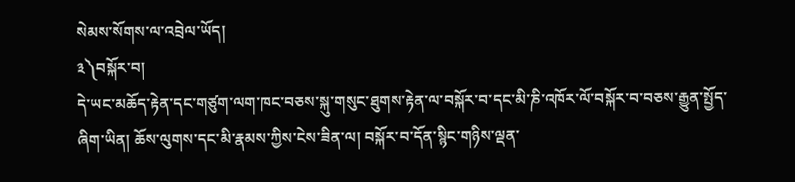སེམས་སོགས་ལ་འབྲེལ་ཡོད།
༣༽བསྐོར་བ།
དེ་ཡང་མཆོད་རྟེན་དང་གཙུག་ལག་ཁང་བཅས་སྐུ་གསུང་ཐུགས་རྟེན་ལ་བསྐོར་བ་དང་མི་ཎི་འཁོར་ལོ་བསྐོར་བ་བཅས་རྒྱུན་སྤྱོད་ཞིག་ཡིན། ཆོས་ལུགས་དང་མི་རྣམས་ཀྱིས་ངེས་ཟིན་ལ། བསྐོར་བ་དོན་སྙིང་གཉིས་ལྡན་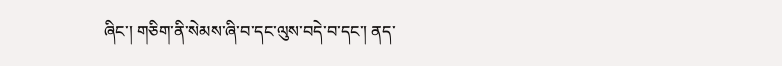ཞིང་། གཅིག་ནི་སེམས་ཞི་བ་དང་ལུས་བདེ་བ་དང་། ནད་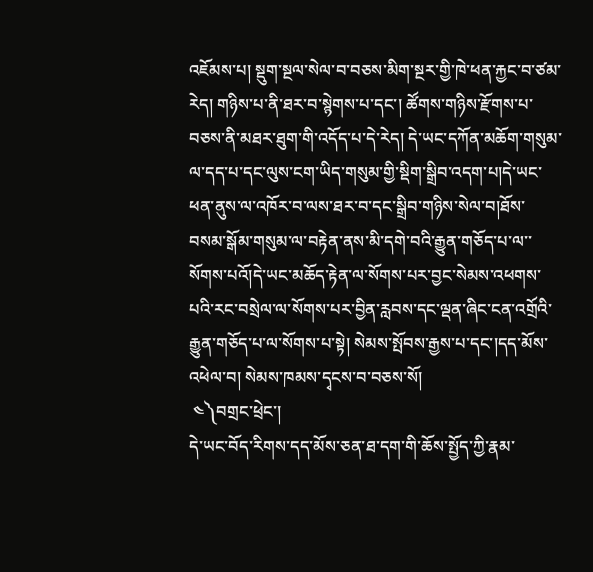འཇོམས་པ། སྡུག་སྔལ་སེལ་བ་བཅས་མིག་སྔར་གྱི་ཁེ་ཕན་རྐྱང་བ་ཙམ་རེད། གཉིས་པ་ནི་ཐར་བ་སྙེགས་པ་དང་། ཚོགས་གཉིས་རྫོགས་པ་བཅས་ནི་མཐར་ཐུག་གི་འདོད་པ་དེ་རེད། དེ་ཡང་དཀོན་མཆོག་གསུམ་ལ་དད་པ་དང་ལུས་ངག་ཡིད་གསུམ་གྱི་སྡིག་སྒྲིབ་འདག་པ།དེ་ཡང་ཕན་ནུས་ལ་འཁོར་བ་ལས་ཐར་བ་དང་སྒྲིབ་གཉིས་སེལ་བ།ཐོས་བསམ་སྒོམ་གསུམ་ལ་བརྟེན་ནས་མི་དགེ་བའི་རྒྱུན་གཅོད་པ་ལ་་སོགས་པའོ།དེ་ཡང་མཆོད་རྟེན་ལ་སོགས་པར་བྱང་སེམས་འཕགས་པའི་རང་བསྲེལ་ལ་སོགས་པར་བྱིན་རླབས་དང་ལྡན་ཞིང་ངན་འགྲོའི་རྒྱུན་གཅོད་པ་ལ་སོགས་པ་སྟེ། སེམས་སྤོབས་རྒྱས་པ་དང་།དད་མོས་འཕེལ་བ། སེམས་ཁམས་དྭངས་བ་བཅས་སོ།
 ༤༽བགྲང་ཕྲེང་།
དེ་ཡང་བོད་རིགས་དད་མོས་ཅན་ཐ་དག་གི་ཆོས་སྤྱོད་ཀྱི་རྣམ་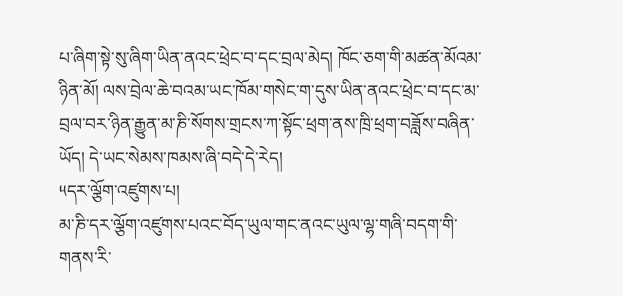པ་ཞིག་སྟེ་སུ་ཞིག་ཡིན་ནའང་ཕྲེང་བ་དང་བྲལ་མེད། ཁོང་ཅག་གི་མཚན་མོའམ་ཉིན་མོ། ལས་བྲེལ་ཆེ་བའམ་ཡང་ཁོམ་གསེང་ག་དུས་ཡིན་ནའང་ཕྲེང་བ་དང་མ་བྲལ་བར་ཉིན་རྒྱུན་མ་ཎི་སོགས་གྲངས་ཀ་སྟོང་ཕྲག་ནས་ཁྲི་ཕྲག་བཟློས་བཞིན་ཡོད། དེ་ཡང་སེམས་ཁམས་ཞི་བདེ་དེ་རེད།
༥དར་ལྕོག་འཛུགས་པ།
མ་ཎི་དར་ལྕོག་འཛུགས་པའང་བོད་ཡུལ་གང་ནའང་ཡུལ་ལྷ་གཞི་བདག་གི་གནས་རི་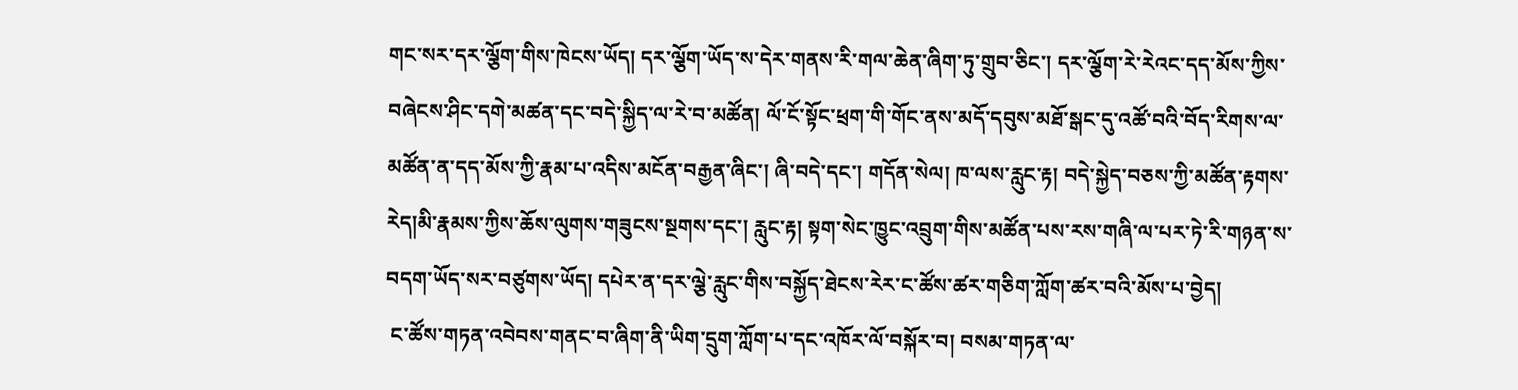གང་སར་དར་ལྕོག་གིས་ཁེངས་ཡོད། དར་ལྕོག་ཡོད་ས་དེར་གནས་རི་གལ་ཆེན་ཞིག་ཏུ་གྲུབ་ཅིང་། དར་ལྕོག་རེ་རེའང་དད་མོས་ཀྱིས་བཞེངས་ཤིང་དགེ་མཚན་དང་བདེ་སྐྱིད་ལ་རེ་བ་མཚོན། ལོ་ངོ་སྟོང་ཕྲག་གི་གོང་ནས་མདོ་དབུས་མཐོ་སྒང་དུ་འཚོ་བའི་བོད་རིགས་ལ་མཚོན་ན་དད་མོས་ཀྱི་རྣམ་པ་འདིས་མངོན་བརྒྱན་ཞིང་། ཞི་བདེ་དང་། གདོན་སེལ། ཁ་ལས་རླུང་རྟ། བདེ་སྐྱེད་བཅས་ཀྱི་མཚོན་རྟགས་རེད།མི་རྣམས་ཀྱིས་ཆོས་ལུགས་གཟུངས་སྔགས་དང་། རླུང་རྟ། སྟག་སེང་ཁྱུང་འབྲུག་གིས་མཚོན་པས་རས་གཞི་ལ་པར་ཏེ་རི་གཉན་ས་བདག་ཡོད་སར་བཙུགས་ཡོད། དཔེར་ན་དར་ལྕེ་རླུང་གིས་བསྐྱོད་ཐེངས་རེར་ང་ཚོས་ཚར་གཅིག་ཀློག་ཚར་བའི་མོས་པ་བྱེད།
 ང་ཚོས་གཏན་འབེབས་གནང་བ་ཞིག་ནི་ཡིག་དྲུག་ཀློག་པ་དང་འཁོར་ལོ་བསྐོར་བ། བསམ་གཏན་ལ་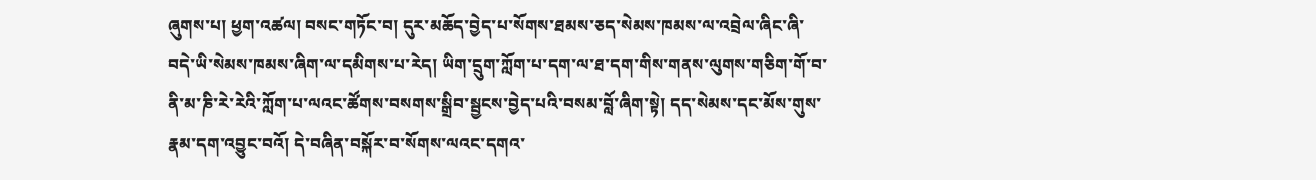ཞུགས་པ། ཕྱག་འཚལ། བསང་གཏོང་བ། དུར་མཆོད་བྱེད་པ་སོགས་ཐམས་ཅད་སེམས་ཁམས་ལ་འབྲེལ་ཞིང་ཞི་བདེ་ཡི་སེམས་ཁམས་ཞིག་ལ་དམིགས་པ་རེད། ཡིག་དྲུག་ཀློག་པ་དག་ལ་ཐ་དག་གིས་གནས་ལུགས་གཅིག་གོ་བ་ནི་མ་ཎི་རེ་རེའི་ཀློག་པ་ལའང་ཚོགས་བསགས་སྒྲིབ་སྦྱངས་བྱེད་པའི་བསམ་བློ་ཞིག་སྟེ། དད་སེམས་དང་མོས་གུས་རྣམ་དག་འབྱུང་བའོ། དེ་བཞིན་བསྐོར་བ་སོགས་ལའང་དགའ་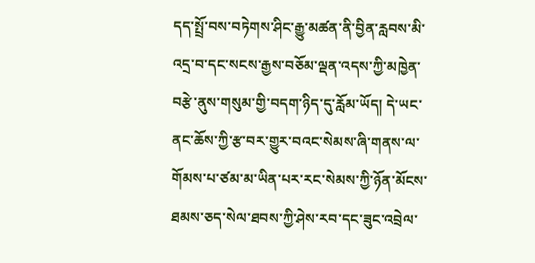དད་སྤྲོ་བས་བཏེགས་ཤིང་རྒྱུ་མཚན་ནི་བྱིན་རླབས་མི་འདྲ་བ་དང་སངས་རྒྱས་བཅོམ་ལྡན་འདས་ཀྱི་མཁྱེན་བརྩེ་ནུས་གསུམ་གྱི་བདག་ཉིད་དུ་རློམ་ཡོད། དེ་ཡང་ནང་ཆོས་ཀྱི་རྩ་བར་གྱུར་བའང་སེམས་ཞི་གནས་ལ་གོམས་པ་ཙམ་མ་ཡིན་པར་རང་སེམས་ཀྱི་ཉོན་མོངས་ཐམས་ཅད་སེལ་ཐབས་ཀྱི་ཤེས་རབ་དང་ཟུང་འབྲེལ་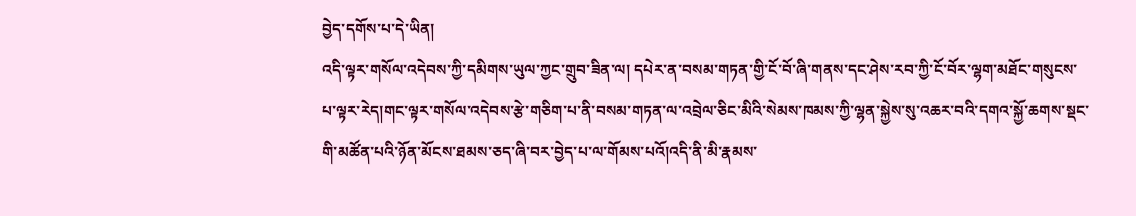བྱེད་དགོས་པ་དེ་ཡིན།
འདི་ལྟར་གསོལ་འདེབས་ཀྱི་དམིགས་ཡུལ་ཀྱང་གྲུབ་ཟིན་ལ། དཔེར་ན་བསམ་གཏན་གྱི་ངོ་བོ་ཞི་གནས་དང་ཤེས་རབ་ཀྱི་ངོ་བོར་ལྷག་མཐོང་གསུངས་པ་ལྟར་རེད།གང་ལྟར་གསོལ་འདེབས་རྩེ་གཅིག་པ་ནི་བསམ་གཏན་ལ་འབྲེལ་ཅིང་མིའི་སེམས་ཁམས་ཀྱི་ལྷན་སྐྱེས་སུ་འཆར་བའི་དགའ་སྐྱོ་ཆགས་སྡང་གི་མཚོན་པའི་ཉོན་མོངས་ཐམས་ཅད་ཞི་བར་བྱེད་པ་ལ་གོམས་པའོ།འདི་ནི་མི་རྣམས་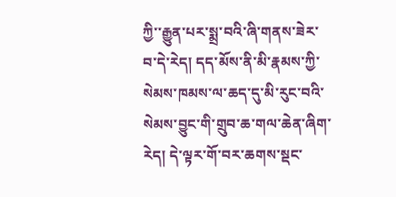ཀྱི་་རྒྱུན་པར་སྨྲ་བའི་ཞི་གནས་ཟེར་བ་དེ་རེད། དད་མོས་ནི་མི་རྣམས་ཀྱི་སེམས་ཁམས་ལ་ཆད་དུ་མི་རུང་བའི་སེམས་བྱུང་གི་གྲུབ་ཆ་གལ་ཆེན་ཞིག་རེད། དེ་ལྟར་གོ་བར་ཆགས་སྡང་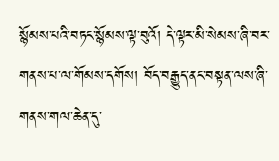སྙོམས་པའི་བཏང་སྙོམས་ལྟ་བུའོ། དེ་ལྟར་མི་སེམས་ཞི་བར་གནས་པ་ལ་གོམས་དགོས། བོད་བརྒྱུད་ནང་བསྟན་ལས་ཞི་གནས་གལ་ཆེན་དུ་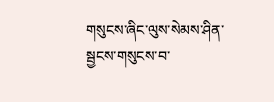གསུངས་ཞིང་ལུས་སེམས་ཤིན་སྦྱངས་གསུངས་བ་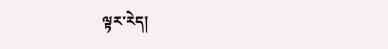ལྟར་རེད།